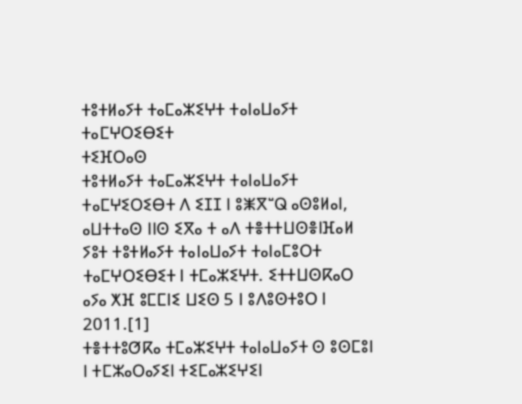ⵜⵓⵜⵍⴰⵢⵜ ⵜⴰⵎⴰⵣⵉⵖⵜ ⵜⴰⵏⴰⵡⴰⵢⵜ ⵜⴰⵎⵖⵔⵉⴱⵉⵜ
ⵜⵉⴼⵔⴰⵙ
ⵜⵓⵜⵍⴰⵢⵜ ⵜⴰⵎⴰⵣⵉⵖⵜ ⵜⴰⵏⴰⵡⴰⵢⵜ ⵜⴰⵎⵖⵉⵔⵉⴱⵜ ⴷ ⵉⵊⵊ ⵏ ⵓⵥⴳⵯⵕ ⴰⵙⵓⵍⴰⵏ, ⴰⵡⵜⵜⴰⵙ ⵏⵏⵙ ⵉⴳⴰ ⵜ ⴰⴷ ⵜⴻⵜⵜⵡⵙⴻⵏⴼⴰⵍ ⵢⵓⵜ ⵜⵓⵜⵍⴰⵢⵜ ⵜⴰⵏⴰⵡⴰⵢⵜ ⵜⴰⵏⴰⵎⵓⵔⵜ ⵜⴰⵎⵖⵔⵉⴱⵉⵜ ⵏ ⵜⵎⴰⵣⵉⵖⵜ. ⵉⵜⵜⵡⵙⴽⴰⵔ ⴰⵢⴰ ⵅⴼ ⵓⵎⵎⵏⵉ ⵡⵉⵙ 5 ⵏ ⵓⴷⵓⵙⵜⵓⵔ ⵏ 2011.[1]
ⵜⴻⵜⵜⵓⵚⴽⴰ ⵜⵎⴰⵣⵉⵖⵜ ⵜⴰⵏⴰⵡⴰⵢⵜ ⵙ ⵓⵙⵎⵓⵏ ⵏ ⵜⵎⵣⴰⵔⴰⵢⵉⵏ ⵜⵉⵎⴰⵣⵉⵖⵉⵏ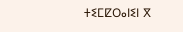ⵜⵉⵎⵇⵔⴰⵏⵉⵏ ⴳ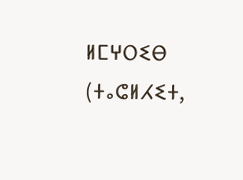ⵍⵎⵖⵔⵉⴱ (ⵜⴰⵛⵍⵃⵉⵜ,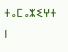ⵜⴰⵎⴰⵣⵉⵖⵜ ⵏ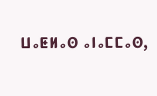ⵡⴰⵟⵍⴰⵙ ⴰⵏⴰⵎⵎⴰⵙ,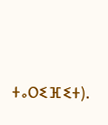ⵜⴰⵔⵉⴼⵉⵜ).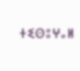ⵜⵉⵙⵓⵖⴰⵍ